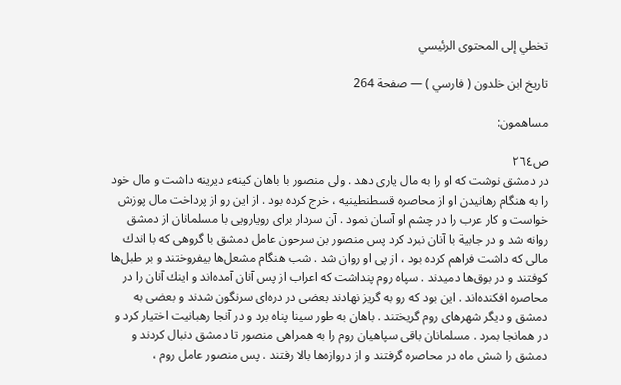تخطي إلى المحتوى الرئيسي

تاريخ ابن خلدون ( فارسي ) — صفحة 264

مساهمون:

ص٢٦٤
در دمشق نوشت كه او را به مال يارى دهد . ولى منصور با باهان كينهء ديرينه داشت و مال خود را به هنگام رهانيدن او از محاصره قسطنطينيه ، خرج كرده بود . از اين رو از پرداخت مال پوزش خواست و كار عرب را در چشم او آسان نمود . آن سردار براى رويارويى با مسلمانان از دمشق روانه شد و در جابية با آنان نبرد كرد پس منصور بن سرحون عامل دمشق با گروهى كه با اندك مالى كه داشت فراهم كرده بود ، از پى او روان شد . شب هنگام مشعل‌ها بيفروختند و بر طبل‌ها كوفتند و در بوق‌ها دميدند . سپاه روم پنداشت كه اعراب از پس آنان آمده‌اند و اينك آنان را در محاصره افكنده‌اند . اين بود كه رو به گريز نهادند بعضى در دره‌اى سرنگون شدند و بعضى به دمشق و ديگر شهرهاى روم گريختند . باهان به طور سينا پناه برد و در آنجا رهبانيت اختيار كرد و در همانجا بمرد . مسلمانان باقى سپاهيان روم را به همراهى منصور تا دمشق دنبال كردند و دمشق را شش ماه در محاصره گرفتند و از دروازه‌ها بالا رفتند . پس منصور عامل روم ،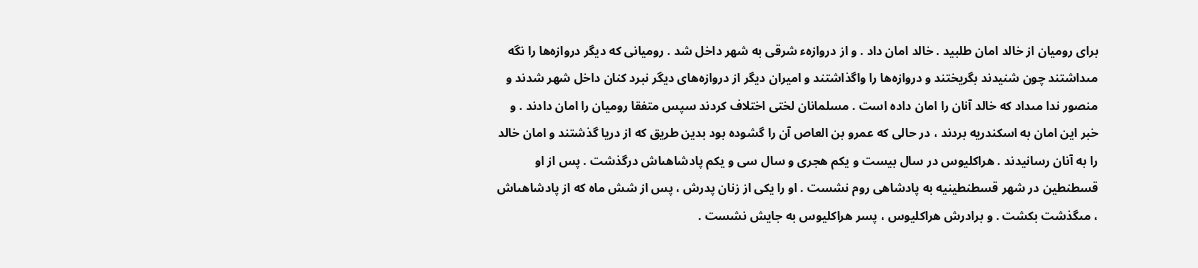براى روميان از خالد امان طلبيد . خالد امان داد . و از دروازهء شرقى به شهر داخل شد . روميانى كه ديگر دروازه‌ها را نگه مىداشتند چون شنيدند بگريختند و دروازه‌ها را واگذاشتند و اميران ديگر از دروازه‌هاى ديگر نبرد كنان داخل شهر شدند و منصور ندا مىداد كه خالد آنان را امان داده است . مسلمانان لختى اختلاف كردند سپس متفقا روميان را امان دادند . و خبر اين امان به اسكندريه بردند ، در حالى كه عمرو بن العاص آن را گشوده بود بدين طريق كه از دريا گذشتند و امان خالد را به آنان رسانيدند . هراكليوس در سال بيست و يكم هجرى و سال سى و يكم پادشاهىاش درگذشت . پس از او قسطنطين در شهر قسطنطينيه به پادشاهى روم نشست . او را يكى از زنان پدرش ، پس از شش ماه كه از پادشاهىاش ، مىگذشت بكشت . و برادرش هراكليوس ، پسر هراكليوس به جايش نشست .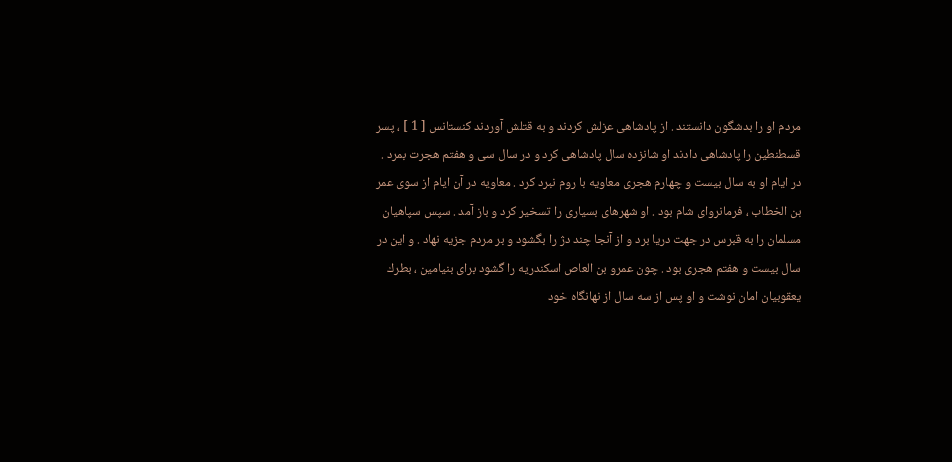مردم او را بدشگون دانستند . از پادشاهى عزلش كردند و به قتلش آوردند كنستانس [ 1 ] ، پسر قسطنطين را پادشاهى دادند او شانزده سال پادشاهى كرد و در سال سى و هفتم هجرت بمرد . در ايام او به سال بيست و چهارم هجرى معاويه با روم نبرد كرد . معاويه در آن ايام از سوى عمر بن الخطاب ، فرمانرواى شام بود . او شهرهاى بسيارى را تسخير كرد و باز آمد . سپس سپاهيان مسلمان را به قبرس در جهت دريا برد و از آنجا چند دژ را بگشود و بر مردم جزيه نهاد . و اين در سال بيست و هفتم هجرى بود . چون عمرو بن العاص اسكندريه را گشود براى بنيامين ، بطرك يعقوبيان امان نوشت و او پس از سه سال از نهانگاه خود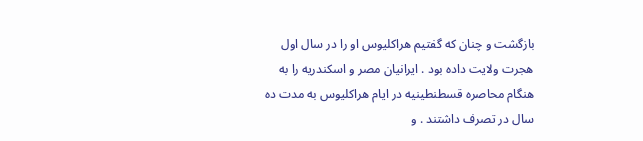بازگشت و چنان كه گفتيم هراكليوس او را در سال اول هجرت ولايت داده بود . ايرانيان مصر و اسكندريه را به هنگام محاصره قسطنطينيه در ايام هراكليوس به مدت ده سال در تصرف داشتند . و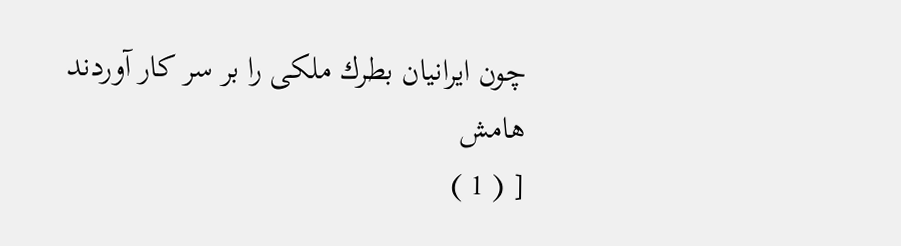چون ايرانيان بطرك ملكى را بر سر كار آوردند
هامش
[ ( 1 )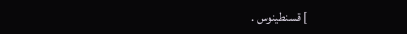] قسنطينوس .